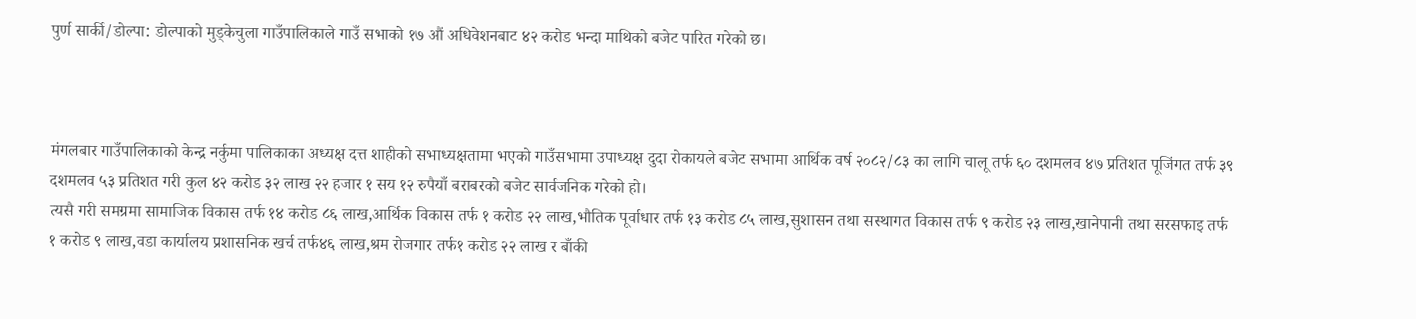पुर्ण सार्की/डोल्पा: डोल्पाको मुड्केचुला गाउँपालिकाले गाउँ सभाको १७ औं अधिवेशनबाट ४२ करोड भन्दा माथिको बजेट पारित गरेको छ।



मंगलबार गाउँपालिकाको केन्द्र नर्कुमा पालिकाका अध्यक्ष दत्त शाहीको सभाध्यक्षतामा भएको गाउँसभामा उपाध्यक्ष दुदा रोकायले बजेट सभामा आर्थिक वर्ष २०८२/८३ का लागि चालू तर्फ ६० दशमलव ४७ प्रतिशत पूजिंगत तर्फ ३९ दशमलव ५३ प्रतिशत गरी कुल ४२ करोड ३२ लाख २२ हजार १ सय १२ रुपैयाँ बराबरको बजेट सार्वजनिक गरेको हो।
त्यसै गरी समग्रमा सामाजिक विकास तर्फ १४ करोड ८६ लाख,आर्थिक विकास तर्फ १ करोड २२ लाख,भौतिक पूर्वाधार तर्फ १३ करोड ८५ लाख,सुशासन तथा सस्थागत विकास तर्फ ९ करोड २३ लाख,खानेपानी तथा सरसफाइ तर्फ १ करोड ९ लाख,वडा कार्यालय प्रशासनिक खर्च तर्फ४६ लाख,श्रम रोजगार तर्फ१ करोड २२ लाख र बाँकी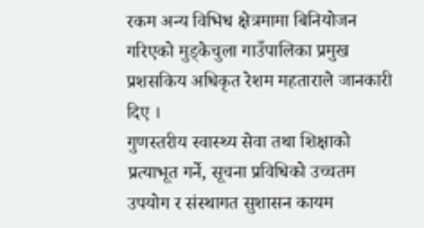रकम अन्य विभिध क्षेत्रमामा बिनियोजन गरिएको मुड्केचुला गाउँपालिका प्रमुख प्रशसकिय अधिकृत रेशम महताराले जानकारी दिए ।
गुणस्तरीय स्वास्थ्य सेवा तथा शिक्षाको प्रत्याभूत गर्ने, सूचना प्रविधिको उच्चतम उपयोग र संस्थागत सुशासन कायम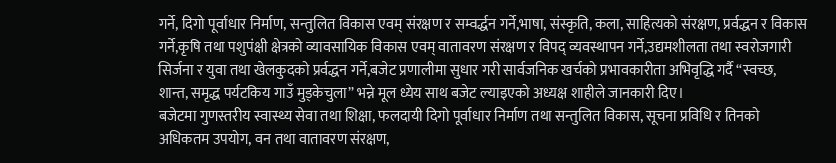गर्ने, दिगो पूर्वाधार निर्माण, सन्तुलित विकास एवम् संरक्षण र सम्वर्द्धन गर्ने,भाषा, संस्कृति, कला, साहित्यको संरक्षण, प्रर्वद्धन र विकास गर्ने,कृषि तथा पशुपंक्षी क्षेत्रको व्यावसायिक विकास एवम् वातावरण संरक्षण र विपद् व्यवस्थापन गर्ने,उद्यमशीलता तथा स्वरोजगारी सिर्जना र युवा तथा खेलकुदको प्रर्वद्धन गर्ने,बजेट प्रणालीमा सुधार गरी सार्वजनिक खर्चको प्रभावकारीता अभिवृद्धि गर्दै “स्वच्छ, शान्त, समृद्ध पर्यटकिय गाउँ मुड्केचुला” भन्ने मूल ध्येय साथ बजेट ल्याइएको अध्यक्ष शाहीले जानकारी दिए।
बजेटमा गुणस्तरीय स्वास्थ्य सेवा तथा शिक्षा, फलदायी दिगो पूर्वाधार निर्माण तथा सन्तुलित विकास, सूचना प्रविधि र तिनको अधिकतम उपयोग, वन तथा वातावरण संरक्षण,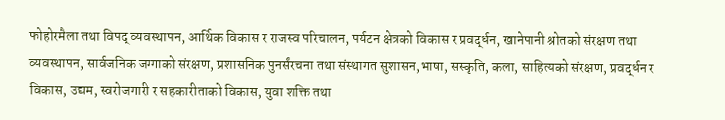फोहोरमैला तथा विपद् व्यवस्थापन, आर्थिक विकास र राजस्व परिचालन, पर्यटन क्षेत्रको विकास र प्रवर्द्धन, खानेपानी श्रोतको संरक्षण तथा व्यवस्थापन, सार्वजनिक जग्गाको संरक्षण, प्रशासनिक पुनर्संरचना तथा संस्थागत सुशासन,भाषा, सस्कृति, कला, साहित्यको संरक्षण, प्रवर्द्धन र विकास, उद्यम, स्वरोजगारी र सहकारीताको विकास, युवा शक्ति तथा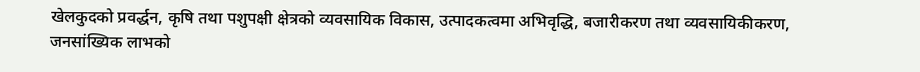खेलकुदको प्रवर्द्धन, कृषि तथा पशुपक्षी क्षेत्रको व्यवसायिक विकास, उत्पादकत्वमा अभिवृद्धि, बजारीकरण तथा व्यवसायिकीकरण, जनसांख्यिक लाभको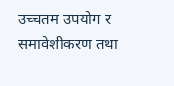उच्चतम उपयोग र समावेशीकरण तथा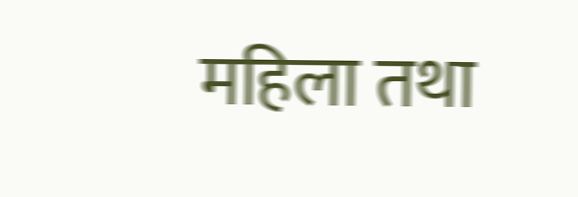महिला तथा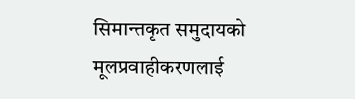सिमान्तकृत समुदायको मूलप्रवाहीकरणलाई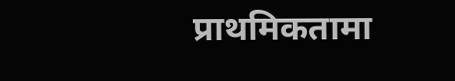प्राथमिकतामा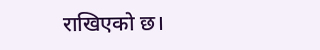राखिएको छ।